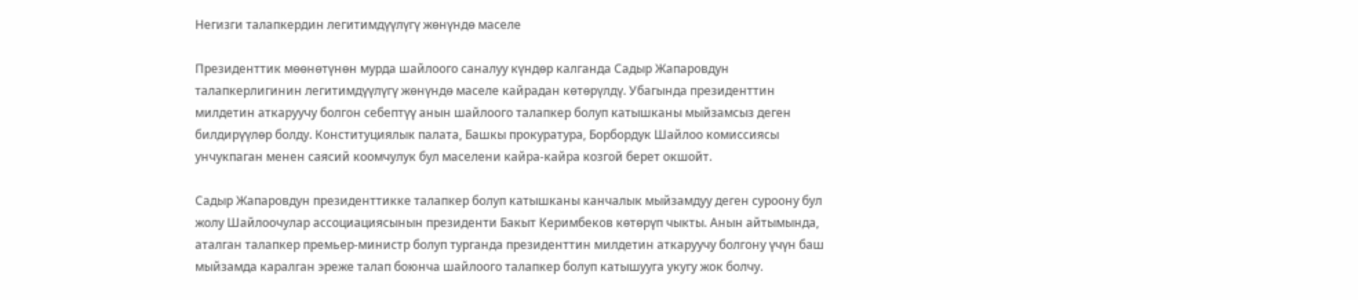Негизги талапкердин легитимдүүлүгү жөнүндө маселе

Президенттик мөөнөтүнөн мурда шайлоого саналуу күндөр калганда Садыр Жапаровдун талапкерлигинин легитимдүүлүгү жөнүндө маселе кайрадан көтөрүлдү. Убагында президенттин милдетин аткаруучу болгон себептүү анын шайлоого талапкер болуп катышканы мыйзамсыз деген билдирүүлөр болду. Конституциялык палата, Башкы прокуратура, Борбордук Шайлоо комиссиясы унчукпаган менен саясий коомчулук бул маселени кайра-кайра козгой берет окшойт.

Садыр Жапаровдун президенттикке талапкер болуп катышканы канчалык мыйзамдуу деген суроону бул жолу Шайлоочулар ассоциациясынын президенти Бакыт Керимбеков көтөрүп чыкты. Анын айтымында, аталган талапкер премьер-министр болуп турганда президенттин милдетин аткаруучу болгону үчүн баш мыйзамда каралган эреже талап боюнча шайлоого талапкер болуп катышууга укугу жок болчу.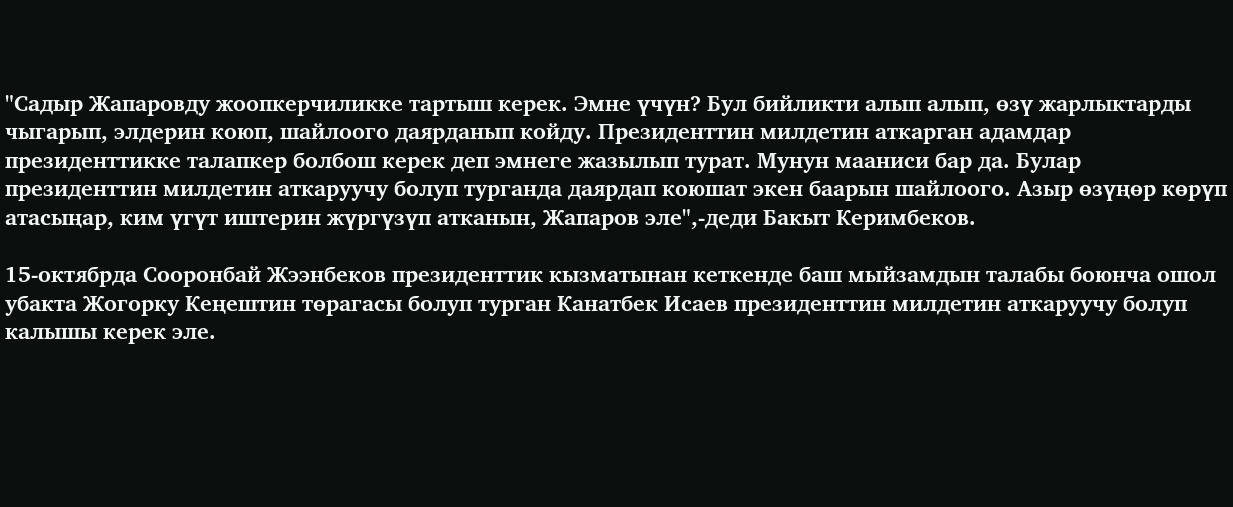"Садыр Жапаровду жоопкерчиликке тартыш керек. Эмне үчүн? Бул бийликти алып алып, өзү жарлыктарды чыгарып, элдерин коюп, шайлоого даярданып койду. Президенттин милдетин аткарган адамдар президенттикке талапкер болбош керек деп эмнеге жазылып турат. Мунун мааниси бар да. Булар президенттин милдетин аткаруучу болуп турганда даярдап коюшат экен баарын шайлоого. Азыр өзүңөр көрүп атасыңар, ким үгүт иштерин жүргүзүп атканын, Жапаров эле",-деди Бакыт Керимбеков.

15-октябрда Сооронбай Жээнбеков президенттик кызматынан кеткенде баш мыйзамдын талабы боюнча ошол убакта Жогорку Кеңештин төрагасы болуп турган Канатбек Исаев президенттин милдетин аткаруучу болуп калышы керек эле.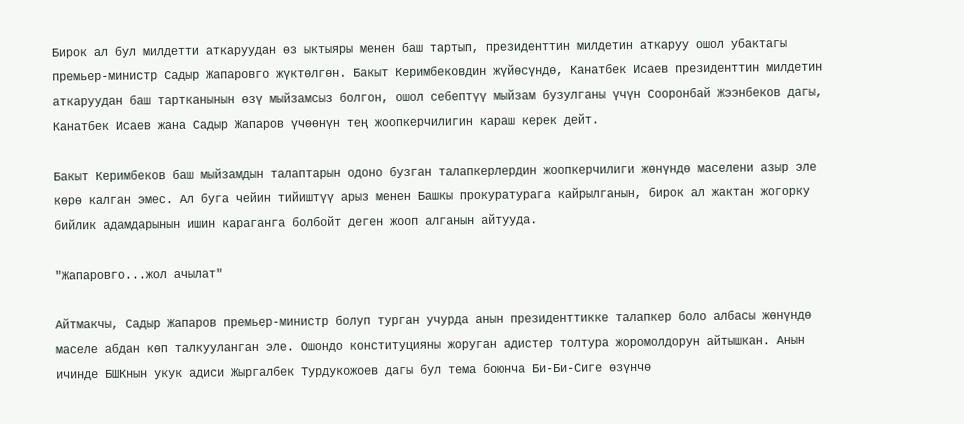Бирок ал бул милдетти аткаруудан өз ыктыяры менен баш тартып, президенттин милдетин аткаруу ошол убактагы премьер-министр Садыр Жапаровго жүктөлгөн. Бакыт Керимбековдин жүйөсүндө, Канатбек Исаев президенттин милдетин аткаруудан баш тартканынын өзү мыйзамсыз болгон, ошол себептүү мыйзам бузулганы үчүн Сооронбай Жээнбеков дагы, Канатбек Исаев жана Садыр Жапаров үчөөнүн тең жоопкерчилигин караш керек дейт.

Бакыт Керимбеков баш мыйзамдын талаптарын одоно бузган талапкерлердин жоопкерчилиги жөнүндө маселени азыр эле көрө калган эмес. Ал буга чейин тийиштүү арыз менен Башкы прокуратурага кайрылганын, бирок ал жактан жогорку бийлик адамдарынын ишин караганга болбойт деген жооп алганын айтууда.

"Жапаровго...жол ачылат"

Айтмакчы, Садыр Жапаров премьер-министр болуп турган учурда анын президенттикке талапкер боло албасы жөнүндө маселе абдан көп талкууланган эле. Ошондо конституцияны жоруган адистер толтура жоромолдорун айтышкан. Анын ичинде БШКнын укук адиси Жыргалбек Турдукожоев дагы бул тема боюнча Би-Би-Сиге өзүнчө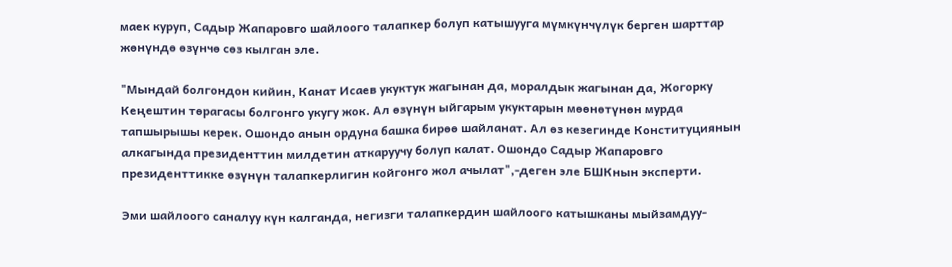маек куруп, Садыр Жапаровго шайлоого талапкер болуп катышууга мүмкүнчүлүк берген шарттар жөнүндө өзүнчө сөз кылган эле.

"Мындай болгондон кийин, Канат Исаев укуктук жагынан да, моралдык жагынан да, Жогорку Кеңештин төрагасы болгонго укугу жок. Ал өзүнүн ыйгарым укуктарын мөөнөтүнөн мурда тапшырышы керек. Ошондо анын ордуна башка бирөө шайланат. Ал өз кезегинде Конституциянын алкагында президенттин милдетин аткаруучу болуп калат. Ошондо Садыр Жапаровго президенттикке өзүнүн талапкерлигин койгонго жол ачылат",-деген эле БШКнын эксперти.

Эми шайлоого саналуу күн калганда, негизги талапкердин шайлоого катышканы мыйзамдуу-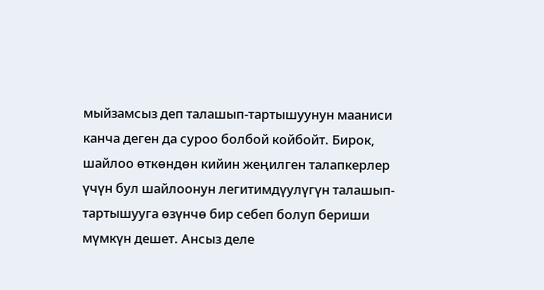мыйзамсыз деп талашып-тартышуунун мааниси канча деген да суроо болбой койбойт. Бирок, шайлоо өткөндөн кийин жеңилген талапкерлер үчүн бул шайлоонун легитимдүулүгүн талашып-тартышууга өзүнчө бир себеп болуп бериши мүмкүн дешет. Ансыз деле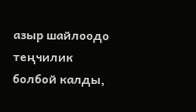азыр шайлоодо теңчилик болбой калды,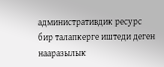административдик ресурс бир талапкерге иштеди деген нааразылык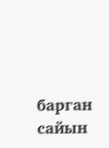барган сайын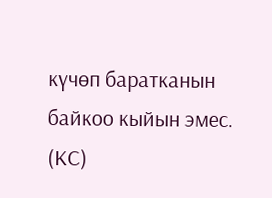күчөп баратканын байкоо кыйын эмес. (КС)